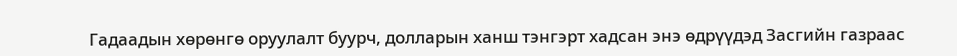Гадаадын хөрөнгө оруулалт буурч, долларын ханш тэнгэрт хадсан энэ өдрүүдэд Засгийн газраас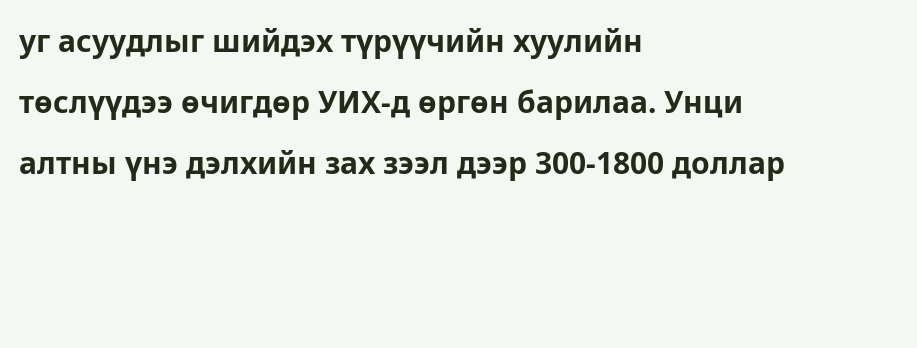уг асуудлыг шийдэх түрүүчийн хуулийн төслүүдээ өчигдөр УИХ-д өргөн барилаа. Унци алтны үнэ дэлхийн зах зээл дээр 300-1800 доллар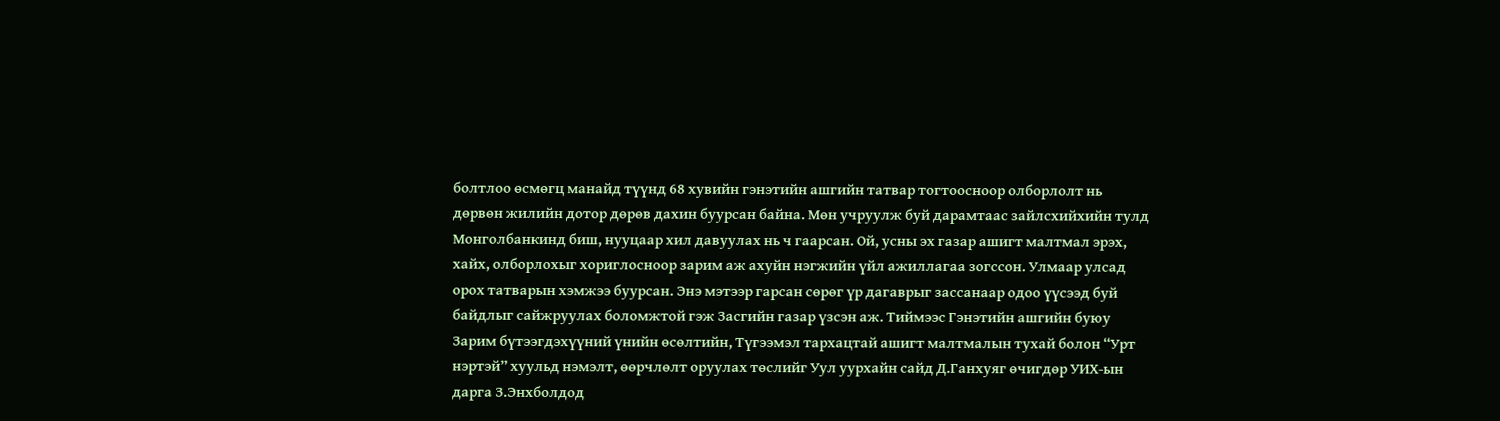болтлоо өсмөгц манайд түүнд 68 хувийн гэнэтийн ашгийн татвар тогтоосноор олборлолт нь дөрвөн жилийн дотор дөрөв дахин буурсан байна. Мөн учруулж буй дарамтаас зайлсхийхийн тулд Монголбанкинд биш, нууцаар хил давуулах нь ч гаарсан. Ой, усны эх газар ашигт малтмал эрэх, хайх, олборлохыг хориглосноор зарим аж ахуйн нэгжийн үйл ажиллагаа зогссон. Улмаар улсад орох татварын хэмжээ буурсан. Энэ мэтээр гарсан сөрөг үр дагаврыг зассанаар одоо үүсээд буй байдлыг сайжруулах боломжтой гэж Засгийн газар үзсэн аж. Тиймээс Гэнэтийн ашгийн буюу Зарим бүтээгдэхүүний үнийн өсөлтийн, Түгээмэл тархацтай ашигт малтмалын тухай болон “Урт нэртэй” хуульд нэмэлт, өөрчлөлт оруулах төслийг Уул уурхайн сайд Д.Ганхуяг өчигдөр УИХ-ын дарга З.Энхболдод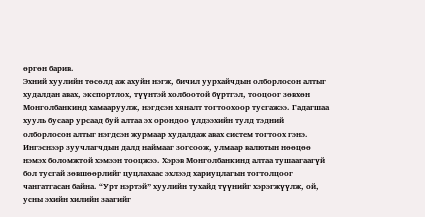өргөн барив.
Эхний хуулийн төсөлд аж ахуйн нэгж, бичил уурхайчдын олборлосон алтыг худалдан авах, экспортлох, түүнтэй холбоотой бүртгэл, тооцоог зөвхөн Монголбанкинд хамааруулж, нэгдсэн хяналт тогтоохоор тусгажээ. Гадагшаа хууль бусаар урсаад буй алтаа эх орондоо үлдээхийн тулд тэдний олборлосон алтыг нэгдсэн журмаар худалдаж авах систем тогтоох гэнэ. Ингэснээр зуучлагчдын далд наймааг зогсоож, улмаар валютын нөөцөө нэмэх боломжтой хэмээн тооцжээ. Хэрэв Монголбанкинд алтаа тушаагаагүй бол тусгай зөвшөөрлийг цуцлахаас эхлээд хариуцлагын тогтолцоог чангатгасан байна. “Урт нэртэй” хуулийн тухайд түүнийг хэрэгжүүлж, ой, усны эхийн хилийн заагийг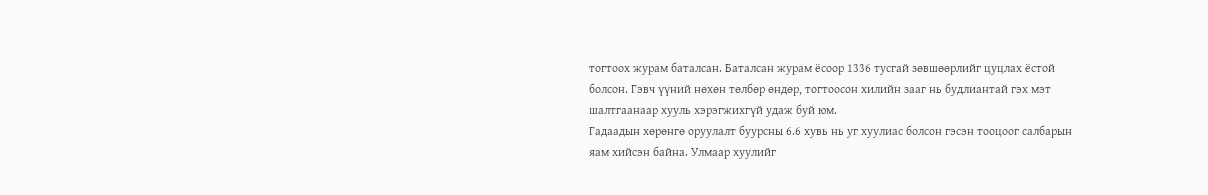тогтоох журам баталсан. Баталсан журам ёсоор 1336 тусгай зөвшөөрлийг цуцлах ёстой болсон. Гэвч үүний нөхөн төлбөр өндөр, тогтоосон хилийн зааг нь будлиантай гэх мэт шалтгаанаар хууль хэрэгжихгүй удаж буй юм.
Гадаадын хөрөнгө оруулалт буурсны 6.6 хувь нь уг хуулиас болсон гэсэн тооцоог салбарын яам хийсэн байна. Улмаар хуулийг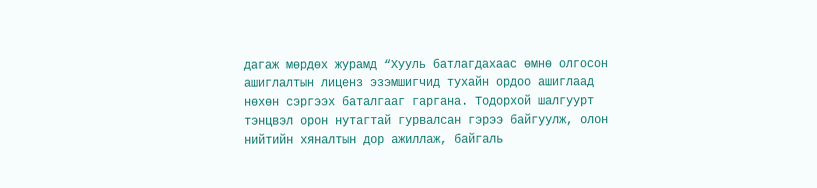дагаж мөрдөх журамд “Хууль батлагдахаас өмнө олгосон ашиглалтын лиценз эзэмшигчид тухайн ордоо ашиглаад нөхөн сэргээх баталгааг гаргана. Тодорхой шалгуурт тэнцвэл орон нутагтай гурвалсан гэрээ байгуулж, олон нийтийн хяналтын дор ажиллаж, байгаль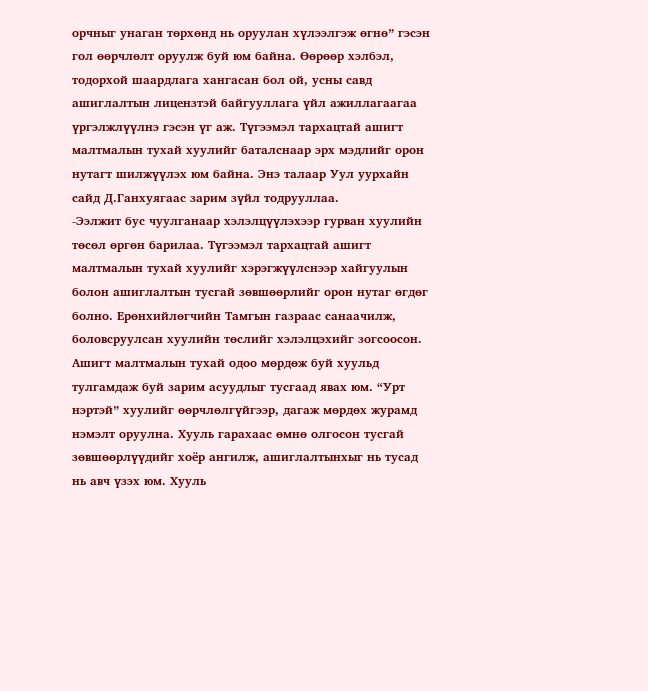орчныг унаган төрхөнд нь оруулан хүлээлгэж өгнө” гэсэн гол өөрчлөлт оруулж буй юм байна. Өөрөөр хэлбэл, тодорхой шаардлага хангасан бол ой, усны савд ашиглалтын лицензтэй байгууллага үйл ажиллагаагаа үргэлжлүүлнэ гэсэн үг аж. Түгээмэл тархацтай ашигт малтмалын тухай хуулийг баталснаар эрх мэдлийг орон нутагт шилжүүлэх юм байна. Энэ талаар Уул уурхайн сайд Д.Ганхуягаас зарим зүйл тодрууллаа.
-Ээлжит бус чуулганаар хэлэлцүүлэхээр гурван хуулийн төсөл өргөн барилаа. Түгээмэл тархацтай ашигт малтмалын тухай хуулийг хэрэгжүүлснээр хайгуулын болон ашиглалтын тусгай зөвшөөрлийг орон нутаг өгдөг болно. Ерөнхийлөгчийн Тамгын газраас санаачилж, боловсруулсан хуулийн төслийг хэлэлцэхийг зогсоосон. Ашигт малтмалын тухай одоо мөрдөж буй хуульд тулгамдаж буй зарим асуудлыг тусгаад явах юм. “Урт нэртэй” хуулийг өөрчлөлгүйгээр, дагаж мөрдөх журамд нэмэлт оруулна. Хууль гарахаас өмнө олгосон тусгай зөвшөөрлүүдийг хоёр ангилж, ашиглалтынхыг нь тусад нь авч үзэх юм. Хууль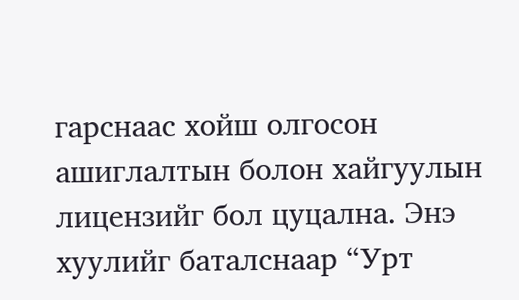гарснаас хойш олгосон ашиглалтын болон хайгуулын лицензийг бол цуцална. Энэ хуулийг баталснаар “Урт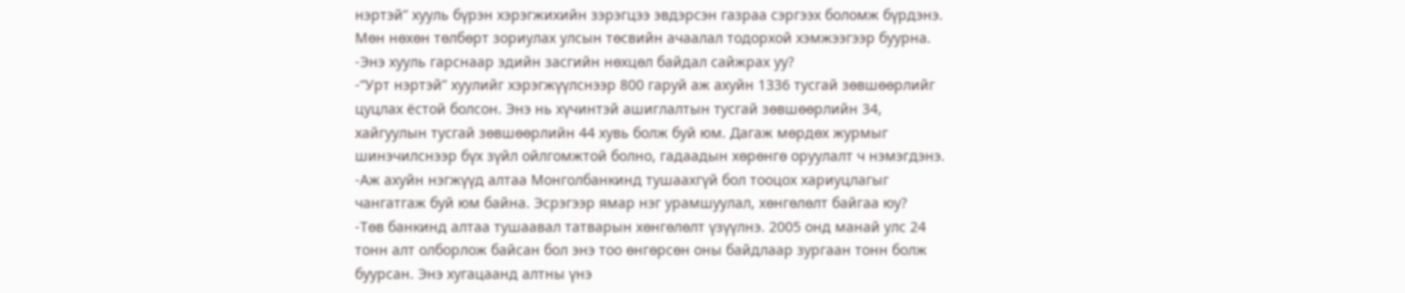нэртэй” хууль бүрэн хэрэгжихийн зэрэгцээ эвдэрсэн газраа сэргээх боломж бүрдэнэ. Мөн нөхөн төлбөрт зориулах улсын төсвийн ачаалал тодорхой хэмжээгээр буурна.
-Энэ хууль гарснаар эдийн засгийн нөхцөл байдал сайжрах уу?
-“Урт нэртэй” хуулийг хэрэгжүүлснээр 800 гаруй аж ахуйн 1336 тусгай зөвшөөрлийг цуцлах ёстой болсон. Энэ нь хүчинтэй ашиглалтын тусгай зөвшөөрлийн 34, хайгуулын тусгай зөвшөөрлийн 44 хувь болж буй юм. Дагаж мөрдөх журмыг шинэчилснээр бүх зүйл ойлгомжтой болно, гадаадын хөрөнгө оруулалт ч нэмэгдэнэ.
-Аж ахуйн нэгжүүд алтаа Монголбанкинд тушаахгүй бол тооцох хариуцлагыг чангатгаж буй юм байна. Эсрэгээр ямар нэг урамшуулал, хөнгөлөлт байгаа юу?
-Төв банкинд алтаа тушаавал татварын хөнгөлөлт үзүүлнэ. 2005 онд манай улс 24 тонн алт олборлож байсан бол энэ тоо өнгөрсөн оны байдлаар зургаан тонн болж буурсан. Энэ хугацаанд алтны үнэ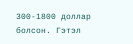300-1800 доллар болсон. Гэтэл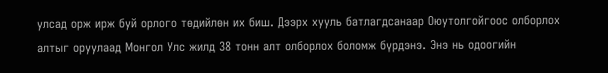улсад орж ирж буй орлого төдийлөн их биш. Дээрх хууль батлагдсанаар Оюутолгойгоос олборлох алтыг оруулаад Монгол Улс жилд 38 тонн алт олборлох боломж бүрдэнэ. Энэ нь одоогийн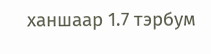ханшаар 1.7 тэрбум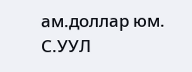ам.доллар юм.
С.УУЛ